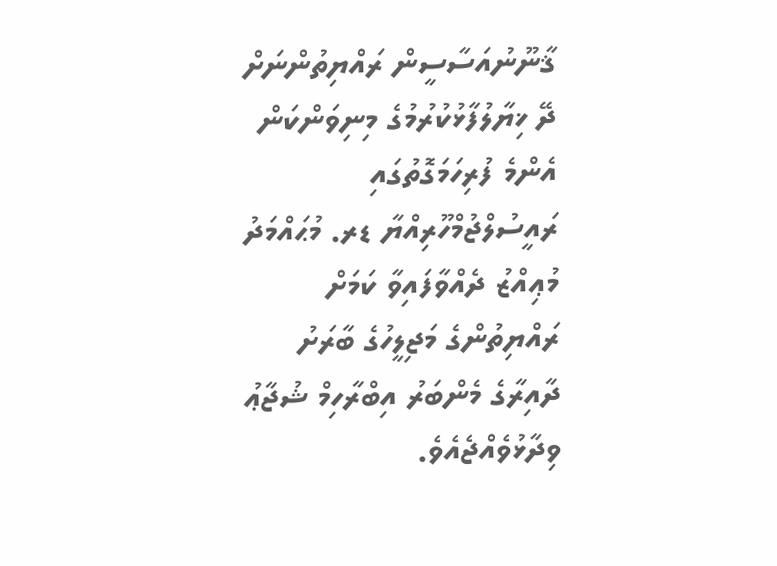ޤާނޫނުއަސާސީން ރައްޔިތުންނަށް ދޭ ޚިޔާލުފާޅުކުރުމުގެ މިނިވަންކަން އެންމެ ފުރިހަމަގޮތުގައި ރައީސުލްޖުމްހޫރިއްޔާ ޑރ. މުޙައްމަދު މުޢިއްޒު ދެއްވާފައިވާ ކަމަށް ރައްޔިތުންގެ މަޖިލީހުގެ ބާރަށު ދާއިރާގެ މެންބަރު އިބްރާހިމް ޝުޖާޢު ވިދާޅުވެއްޖެއެވެ.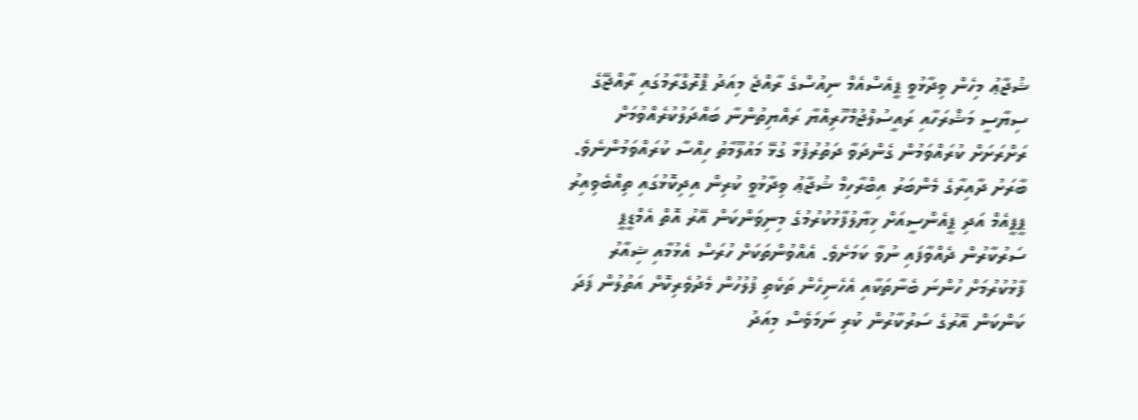ޝުޖާޢު މިހެން ވިދާޅުވީ ޕީއެސްއެމް ނިއުސްގެ ރާއްޖެ މިއަދު ޕްރޮގްރާމުގައި ރާއްޖޭގެ ސިޔާސީ މަޝްރަހާއި ރައީސުލްޖުމްހޫރިއްޔާ ރައްޔިތުންނާ ބައްދަލުކުރެއްވުމަށް ރަށްރަށަށް ކުރައްވަމުން ގެންދަވާ ދަތުރުފުޅާ ގުޅޭ މައުލޫމާތު ހިއްސާ ކުރައްވަމުންނެވެ.
ބާރަށު ދާއިރާގެ މެންބަރު އިބްރާހިމް ޝުޖާޢު ވިދާޅުވީ ކުރިން އިދިކޮޅުގައި ތިއްބެވިއިރު ޕީޕީއެމް އަދި ޕީއެންސީއަށް ޚިޔާލުފާޅުކުރުމުގެ މިނިވަންކަން އޭރު އޮތް އެމްޑީޕީ ސަރުކާރުން ދެއްވާފައި ނުވާ ކަމަށެވެ. އެއްވުންތަކަށް ހުރަސް އެޅުމާއި ޝިއާރު ފާޅުކުރުމަށް ހުންނަ ބެނާތަކާއި އެހެނިހެން ތަކެތި ފުލުހުން މެދުވެރިކޮށް އަތުލުން ފަދަ ކަންކަން އޭރުގެ ސަރުކާރުން ކުރި ނަމަވެސް މިއަދު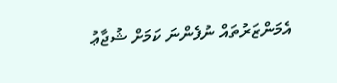އެމަންޒަރުތައް ނުފެންނަ ކަމަށް ޝުޖާޢު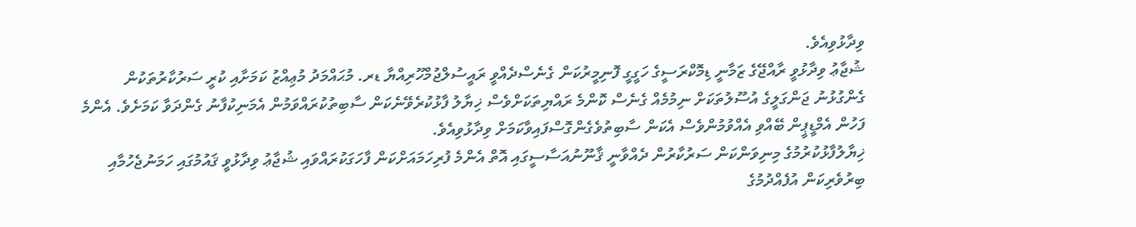ވިދާޅުވިއެވެ.
ޝުޖާޢު ވިދާޅުވީ ރާއްޖޭގެ ޒަމާނީ ޑިމޮކްރަސީގެ ހަގީގީ ފޮނިމީރުކަން ގެނެސްދެއްވީ ރައީސުލްޖުމްހޫރިއްޔާ ޑރ. މުޙައްމަދު މުޢިއްޒު ކަމަށާއި ކުރީ ސަރުކާރުތަކުން ގެންގުޅުނު ޖަންގަލީގެ އުސޫލުތަކަށް ނިމުމެއް ގެނެސް ކޮންމެ ރައްޔިތަކަށްވެސް ޚިޔާލު ފާޅުކުރެވޭނެކަން ސާބިތުކުރައްވަމުން އެމަނިކުފާނު ގެންދަވާ ކަމަށެވެ. އެންމެ ފަހުން އެމްޑީޕީން ބޭއްވި އެއްވުމުންވެސް އެކަން ސާބިތުވެގެންގޮސްފައިވާކަމަށް ވިދާޅުވިއެވެ.
ޚިޔާލުފާޅުކުރުމުގެ މިނިވަންކަން ސަރުކާރުން ދެއްވާނީ ޤާނޫނުއަސާސީގައި އޮތް އެންމެ ފުރިހަމައަށްކަން ފާހަގަކުރައްވައި ޝުޖާޢު ވިދާޅުވީ ޤައުމުގައި ހަމަނުޖެހުމާއި ބިރުވެރިކަން އުފެއްދުމުގެ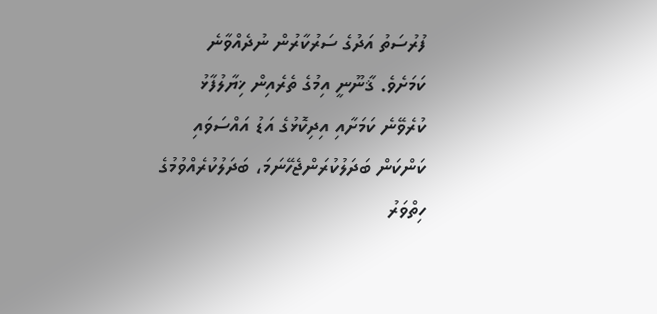ފުރުސަތު އަދުގެ ސަރުކާރުން ނުދެއްވާނެ ކަމަށެވެ. ޤާނޫނީ އިމުގެ ތެރެއިން ޚިޔާލުފާޅު ކުރެވޭނެ ކަމަށާއި އިދިކޮޅުގެ އަޑު އައްސަވައި ކަންކަން ބަދަލުކުރަންޖެހޭނަމަ، ބަދަލުކުރެއްވުމުގެ ހިތްވަރު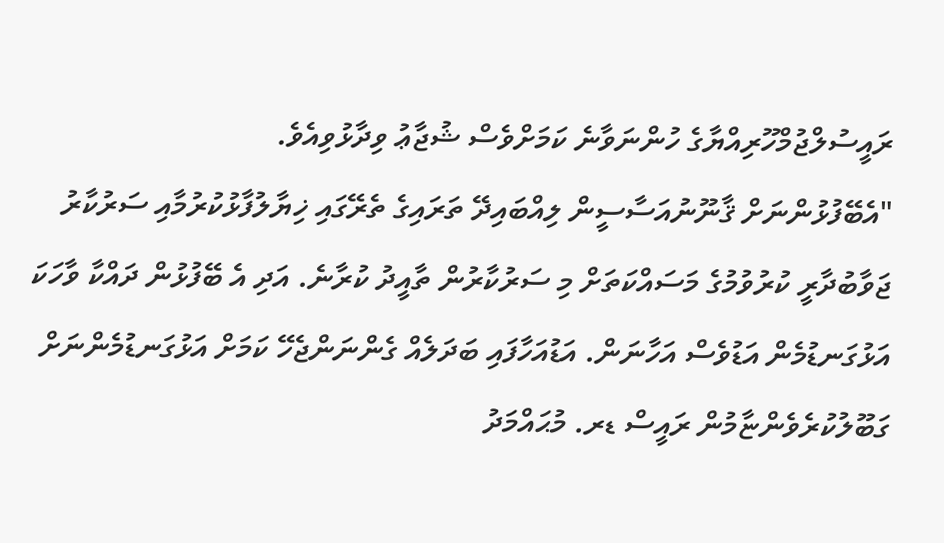ރައީސުލްޖުމްހޫރިއްޔާގެ ހުންނަވާނެ ކަމަށްވެސް ޝުޖާޢު ވިދާޅުވިއެވެ.
"އެބޭފުޅުންނަށް ޤާނޫނުއަސާސީން ލިއްބައިދޭ ތަރައިގެ ތެރޭގައި ޚިޔާލުފާޅުކުރުމާއި ސަރުކާރު ޖަވާބުދާރީ ކުރުވުމުގެ މަސައްކަތަށް މި ސަރުކާރުން ތާއީދު ކުރާނެ. އަދި އެ ބޭފުޅުން ދައްކާ ވާހަކަ އަޅުގަނޑުމެން އަޑުވެސް އަހާނަން. އަޑުއަހާފައި ބަދަލެއް ގެންނަންޖެހޭ ކަމަށް އަޅުގަނޑުމެންނަށް ގަބޫލުކުރެވެންޏާމުން ރައީސް ޑރ. މުޙައްމަދު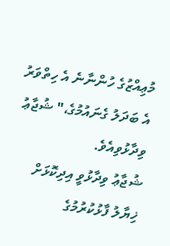މުޢިއްޒުގެ ހުންނާނެ އެ ހިތްވަރު އެ ބަދަލު ގެނައުމުގެ،" ޝުޖާޢު ވިދާޅުވިއެވެ.
ޝުޖާޢު ވިދާޅުވީ އިދިކޮޅަށް ޚިޔާލު ފާޅުކުރުމުގެ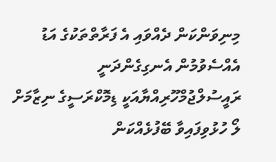މިނިވަންކަން ދެއްވައި އެ ފަރާތްތަކުގެ އަޑު އެއްސެވުމުން އެނގިގެންދަނީ ރައީސުލްޖުމްހޫރިއްޔާއަކީ ޑިމޮކްރަސީގެ ނިޒާމަށް ލޯ ހުޅުވިފައިވާ ބޭފުޅެއްކަން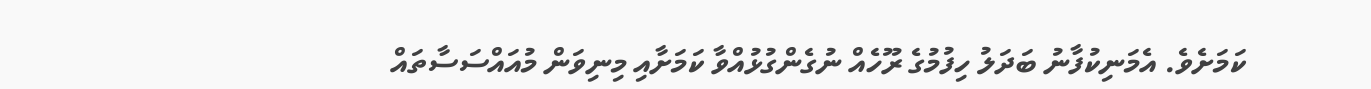ކަމަށެވެ. އެމަނިކުފާނު ބަދަލު ހިފުމުގެ ރޫހެއް ނުގެންގުޅުއްވާ ކަމަށާއި މިނިވަން މުއައްސަސާތައް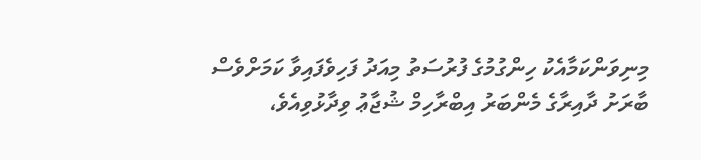މިނިވަންކަމާއެކު ހިންގުމުގެ ފުރުސަތު މިއަދު ފަހިވެފައިވާ ކަމަށްވެސް ބާރަށު ދާއިރާގެ މެންބަރު އިބްރާހިމް ޝުޖާޢު ވިދާޅުވިއެވެ،